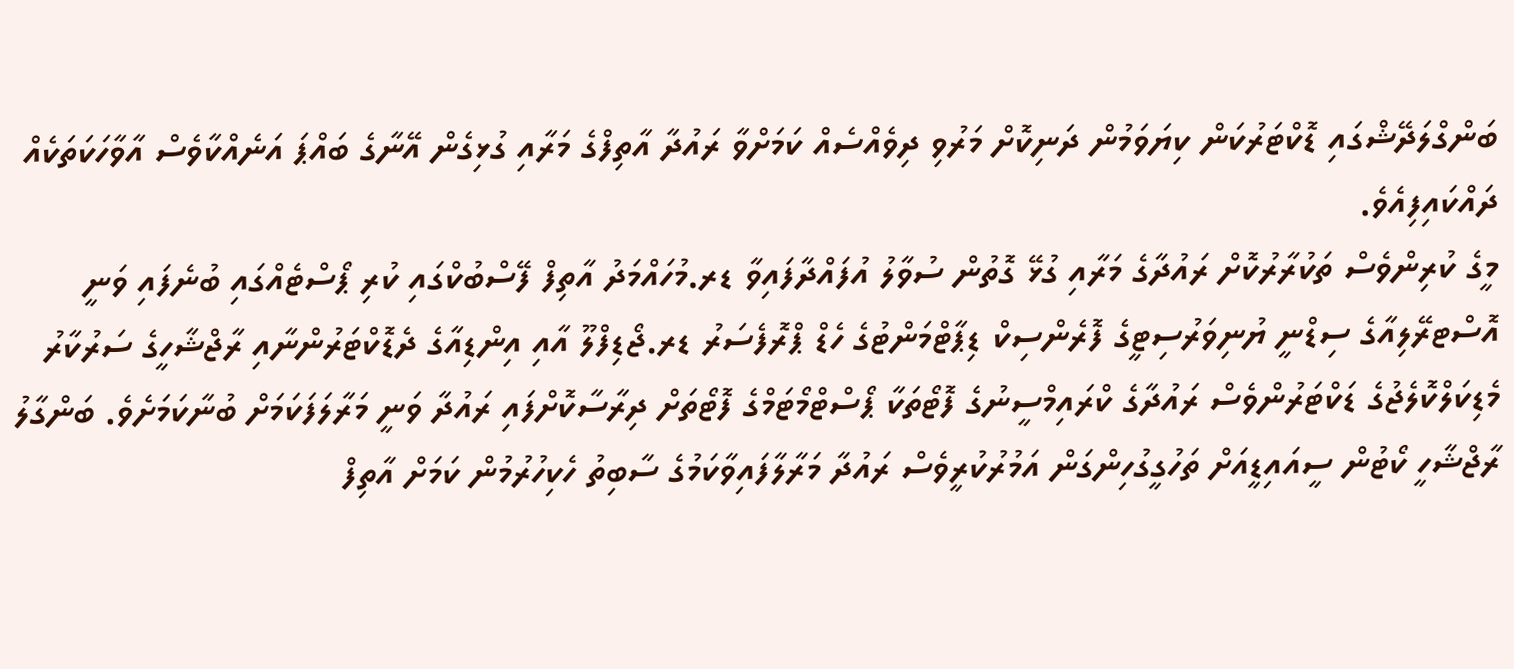ބަންގްލަދޭޝްގައި ޑޮކްޓަރުކަން ކިޔަވަމުން ދަނިކޮށް މަރުވި ދިވެއްސެއް ކަމަށްވާ ރައުދާ އާތިފްގެ މަރާއި ގުޅިގެން އޭނާގެ ބައްޕަ އަނެއްކާވެސް އާވާހަކަތަކެއް ދައްކައިފިއެވެ.
މީގެ ކުރިންވެސް ތަކުރާރުކޮށް ރައުދާގެ މަރާއި ގުޅޭ ގޮތުން ސުވާލު އުފައްދާފައިވާ ޑރ.މުހައްމަދު އާތިފް ފޭސްބުކްގައި ކުރި ޕޯސްޓެއްގައި ބުނެފައި ވަނީ އޮސްޓރޭލިއާގެ ސިޑްނީ ޔުނިވަރުސިޓީގެ ފޮރެންސިކް ޑިޕާޓްމަންޓުގެ ހެޑް ޕްރޮފެސަރު ޑރ.ޖޯޑިފްލޫ އާއި އިންޑިއާގެ ދެޑޮކްޓަރުންނާއި ރާޖްޝާހީގެ ސަރުކާރު މެޑިކަލްކޮލެޖުގެ ޑަކްޓަރުންވެސް ރައުދާގެ ކްރައިމްސީނުގެ ފޮޓޯތަކާ ޕޯސްޓްމޯޓަމްގެ ފޮޓޯތަށް ދިރާސާކޮށްފައި ރައުދާ ވަނީ މަރާލަފަކަމަށް ބުނާކަމަށެވެ. ބަންގާލު ރާޖްޝާހީ ކޯޓުން ސީއައިޑީއަށް ތަހުގީގުހިންގަން އަމުރުކުރީވެސް ރައުދާ މަރާލާފައިވާކަމުގެ ސާބިތު ހެކިހުރުމުން ކަމަށް އާތިފް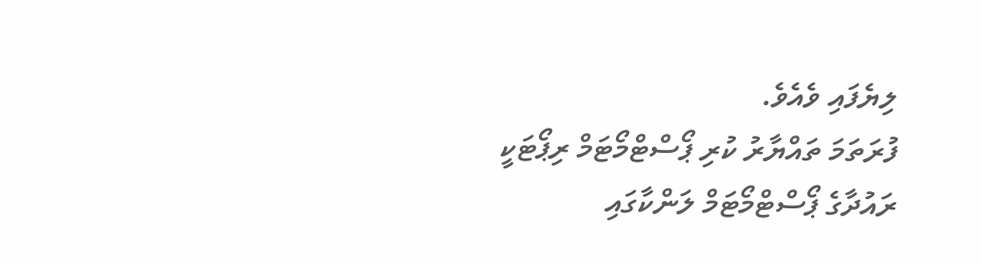ލިޔެފައި ވެއެވެ.
ފުރަތަމަ ތައްޔާރު ކުރި ޕޯސްޓްމޯޓަމް ރިޕޯޓަކީ ރައުދާގެ ޕޯސްޓްމޯޓަމް ލަންކާގައި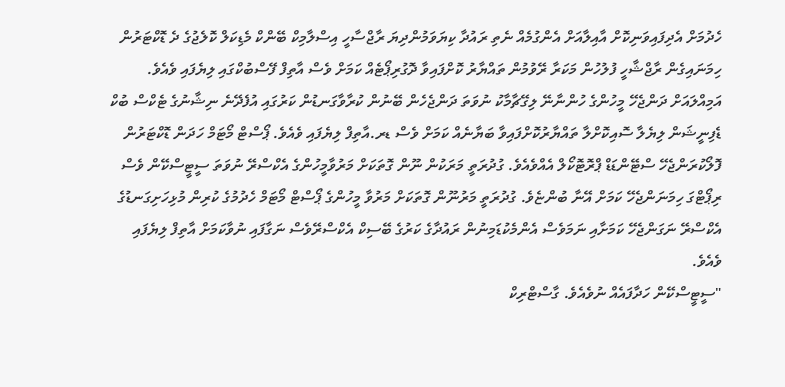ހެދުމަށް އެދިފައިވަނިކޮށް އާއިލާއަށް އެންގުމެއް ނެތި ރައުދާ ކިޔަވަމުންދިޔަ ރާޖްސާހީ އިސްލާމިކް ބޭންކް މެޑިކަލް ކޮލެޖުގެ ދެ ޑޮކްޓަރުން ހިމަނައިގެން ރާޖްޝާހީ ފުލުހުން މަކަރާ ރޭވުމުން ތައްޔާރު ކޮށްފައިވާ ދޮގުރިޕޯޓެއް ކަމަށް ވެސް އާތިފް ފޭސްބުކްގައި ލިޔެފައި ވެއެވެ.
އަމިއްލައަށް ދަންޖެހޭ މީހުންގެ ހުންނާނޭ ލިގޭޗާމާކު ނުވަތަ ދަންޖެހެން ބޭނުން ކުރާވާގަނޑުން ކަރުގައި އުފެދޭނެ ނިޝާނުގެ ޓެކްސް ބުކް ޑެފިނީޝަން ލިޔެލާ ސޮއިކޮށްލާ ތައްޔާރުކޮށްފައިވާ ބަޔާނެއް ކަމަށް ވެސް ޑރ.އާތިފް ލިޔެފައި ވެއެވެ. ޕޯސްޓް މޯޓަމް ހަދަން ޑޮކްޓަރުން ފޮލޯކުރަންޖެހޭ ސްޓޭންޑަޑް ޕްރޮޓޮކޯލް އެއްވެއެވެ. ގުދުރަތީ މަރަކުން ނޫން ގޮތަކަށް މަރުވާމީހުންގެ އެކްސްރޭ ނުވަތަ ސީޓީސްކޭން ވެސް ރިޕޯޓްގަ ހިމަނަންޖެހޭ ކަމަށް އޭނާ ބުންޏެވެ. ގުދުރަތީ މަރުނޫން ގޮތަކަށް މަރުވާ މީހުންގެ ޕޯސްޓް މޯޓަމް ހެދުމުގެ ކުރިން މުޅިހަށިގަނޑުގެ އެކްސްރޭ ނަގަންޖެހޭ ކަމަށާއި ނަމަވެސް އެންމެކުޑަމިނުން ރައުދާގެ ކަރުގެ ބޭސިކް އެކްސްރޭވެސް ނަގާފައި ނުވާކަމަށް އާތިފް ލިޔެފައި ވެއެވެ.
"ސީޓީސްކޭން ހަދާފައެއް ނުވެއެވެ. ގާސްޓްރިކް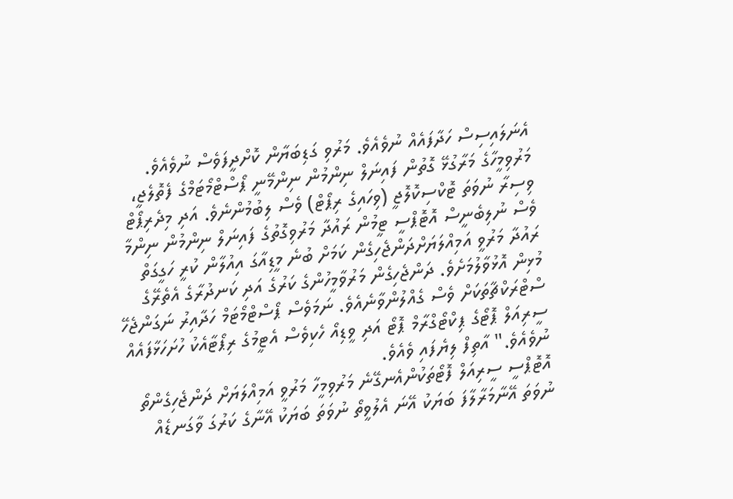އެނަލައިސިސް ހަދާފައެއް ނުވެއެވެ. މަރުވި ގަޑިބަޔާން ކޮށްދީފަވެސް ނުވެއެވެ. މަރުވިމީހާގެ މަރާގުޅޭ ގޮތުން ފައިނަލް ނިންމުން ނިންމޭނީ ޕޯސްޓްމޯޓަމްގެ ފެތޮލެޖީ، ވިސިރާ ނުވަތަ ޓޮކްސިކޮލޮޖީ (ވިހައިގެ ރިޕޯޓް) ވެސް ލިބުމުންނެވެ. އަދި މިދެރިޕޯޓް ވެސް ނުލިބެނީސް އޮޓޮޕްސީ ޓީމުން ރައުދާ މަރުވިގޮތުގެ ފައިނަލް ނިންމުން ނިންމާ ރައުދާ މަރުވީ އަމިއްލަޔަށްދަންޖެހިގެން ކަމަށް ބުނެ މީޑިއާގަ އިއުލާން ކުރީ ހަގީގަތް މުޅިން އޮޅުވާލުމަށެވެ. ދަންޖެހިގެން މަރުވާމީހުންގެ ކަރުގެ އަދި ކަނދުރާގެ އެތެރޭގެ ސްޓްރަކްޗާތަކަށް ވެސް ގެއްލުންވާނެއެވެ. ނަމަވެސް ޕޯސްޓްމޯޓަމް ހަދާއިރު ނަގަންޖެހޭ ސީރިއަލް ޕޮޓޯގެ ޕިކްޓޯގްރާމް ޕޮޓޯ އަދި ވީޑިއޯ ހެކިވެސް އެޓީމުގެ ރިޕޯޓާއެކު ހުށަހަޅާފައެއް ނުވެއެވެ." އާތިފް ލިޔެފައި ވެއެވެ.
އޮޓޮޕްސީ ސީރިއަލް ފޮޓޯތަކުންއެނގޭނެ މަރުވިމީހާ މަރުވީ އަމިއްލަޔަށް ދަންޖެހިގެންތޯ ނުވަތަ އޭނާމަރާލާފަ ބަޔަކު އޭނަ އެލުވީތޯ ނުވަތަ ބަޔަކު އޭނާގެ ކަރުގަ ވާގަނޑެއް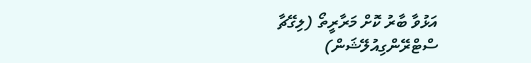އަޅުވާ ބާރު ކޮށް މަރާރީތޯ (ލިގޭޗާ ސްޓްރޭންގިއުލޭޝަން)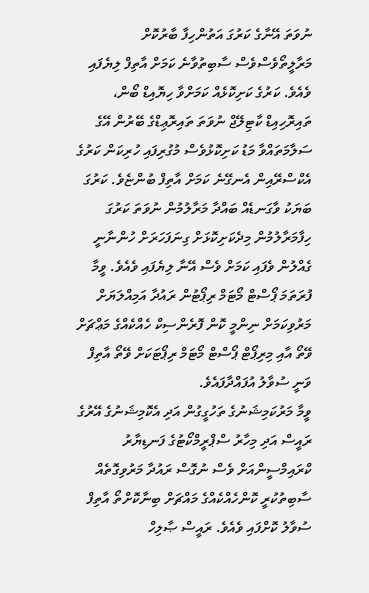ނުވަތަ އޭނާގެ ކަރުގަ އަތުންހިފާ ބާރުކޮށް މަރާލީތޯވެސްވެސް ސާބިތުވާނެ ކަމަށް އާތިފް ލިޔެފައި ވެއެވެ. ކަރުގެ ކަށިކޮޅެއް ކަމަށްވާ ހިޔޮއިޑް ބޯން، ތައިރޮހިއިޑް ކާޓިލޭޖް ނުވަތަ ތައިރޮޢިޑްގެ ބޭރުން އޭގެ ސަލާމަތައްވާ މަޑު ކަށިކޮޅުވެސް މުގުރިފައި ހުރިކަން ކަރުގެ އެކްސްރޭއިން އެނގޭނެ ކަމަށް އާތިފް ބުންޏެވެ. ކަރުގަ ބަޔަކު ވާގަނޑެއް ބައްދާ މަރާލުމުން ނުވަތަ ކަރުގަ ހިފާމަރާލުމުން މިދެކަށިކޮޅަށް ގިނަފަހަރަށް ހުންނާނީ ގެއްލުން ވެފައި ކަމަށް ވެސް އޭނާ ލިޔެފައި ވެއެވެ. ވީމާ ފުރަތަމަ ޕޯސްޓް މޯޓަމް ރިޕޯޓުން ރައުދާ އަމިއްލަޔަށް މަރުވިކަމަށް ނިންމީ ކޮން ފޮރެންސިކް ހެއްކެއްގެ މަޢްޗަށް ވޭތޯ އާއި މިރިޕޯޓް ޕޯސްޓް މޯޓަމް ރިޕޯޓަކަށް ވޭތޯ އާތިފް ވަނީ ސުވާލު އުފައްދާފައެވެ.
ވީމާ މަރުކަމިޝަނުގެ ތަހުގީގުން އަދި އެކޮމިޝަނުގެ އޭރުގެ ރައީސް އަދި މިހާރު ސްޕްރީމްކޯޓުގެ ފަނޑިޔާރު ކްރައިމްސީންއަށް ވެސް ނުގޮސް ރައުދާ މަރުވިގޮތެއް ސާބިތުކުރީ ކޮންހެއްކެއްގެ މައްޗަށް ބިނާކޮށްތޯ އާތިފް ސުވާލު ކޮށްފައި ވެއެވެ. ރައީސް ޞާލިހް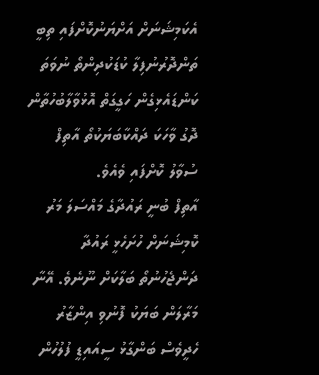އެކަމިޝަނަށް އަށްޔަނުކޮށްފައި ތިބީ ތަންދޮރުނުފިލާ ކުޑަކުދިންތޯ ނުވަތަ ކަންޑައެޅިގެން ހަގީގަތް އޮޅުވާލާބުހުތާން ދޮގު ވާހަކަ ދައްކާބަޔަކުތޯ އާތިފް ސުވާލު ކޮށްފައި ވެއެވެ.
އާތިފް ބުނީ ރައުދާގެ މައްސަލަ މަރު ކޮމިޝަނަށް ހުށަހެޅީ ރައުދާ ދަންޖެހުނުތޯ ބަލާކަށް ނޫނެވެ. އޭނާ މަރާލަން ބަޔަކު ފޮނުވި އިންޒާރު ހެދީވެސް ބަންގާޅު ސީއައިޑީ ފުލުހުން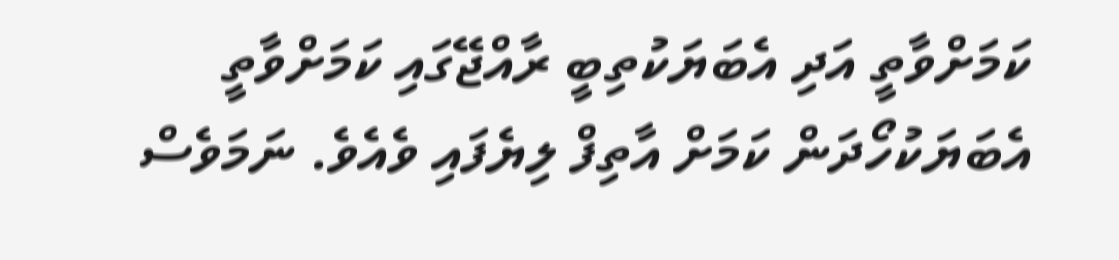ކަމަށްވާތީ އަދި އެބަޔަކުތިބީ ރާއްޖޭގައި ކަމަށްވާތީ އެބަޔަކުހޯދަން ކަމަށް އާތިފް ލިޔެފައި ވެއެވެ. ނަމަވެސް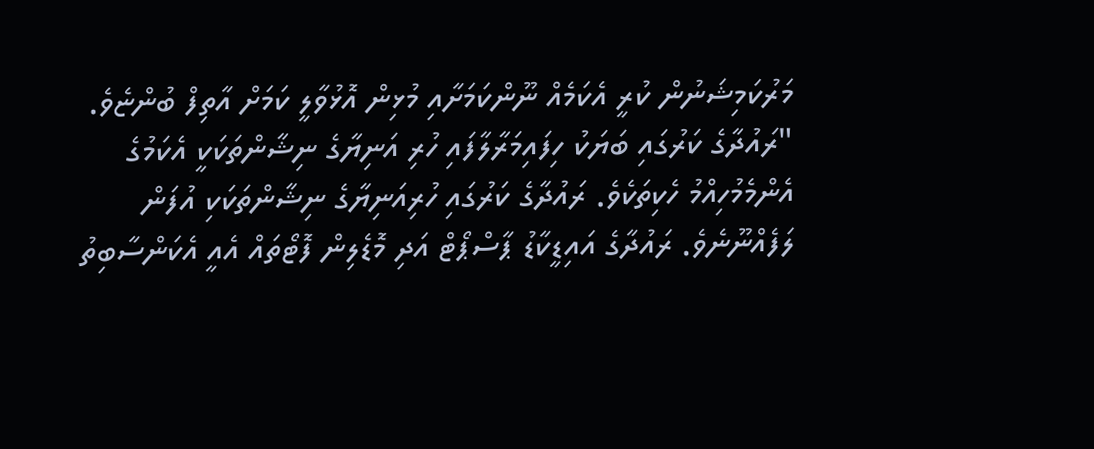މަރުކަމިޝަނުން ކުރީ އެކަމެއް ނޫންކަމަށާއި މުޅިން އޮޅުވާލީ ކަމަށް އާތިފް ބުންޏެވެ. "ރައުދާގެ ކަރުގައި ބަޔަކު ހިފައިމަރާލާފައި ހުރި އަނިޔާގެ ނިޝާންތަކަކީ އެކަމުގެ އެންމެމުހިއްމު ހެކިތަކެވެ. ރައުދާގެ ކަރުގައި ހުރިއަނިޔާގެ ނިޝާންތަކަކި އުފަން ލަފެއްނޫނެވެ. ރައުދާގެ އައިޑީކާޑު ޕާސްޕޯޓް އަދި މޮޑެލިން ފޮޓޯތައް އެއީ އެކަންސާބިތު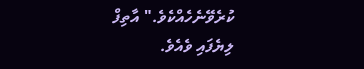ކުރެވޭނެހެއްކެވެ." އާތިފް ލިޔެފައި ވެއެވެ.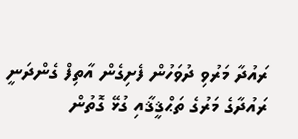ރައުދާ މަރުވި ދުވަހުން ފެށިގެން އާތިފް ގެންދަނީ ރައުދާގެ މަރުގެ ތަޙްޤީޤާއި ގުޅޭ ގޮތުން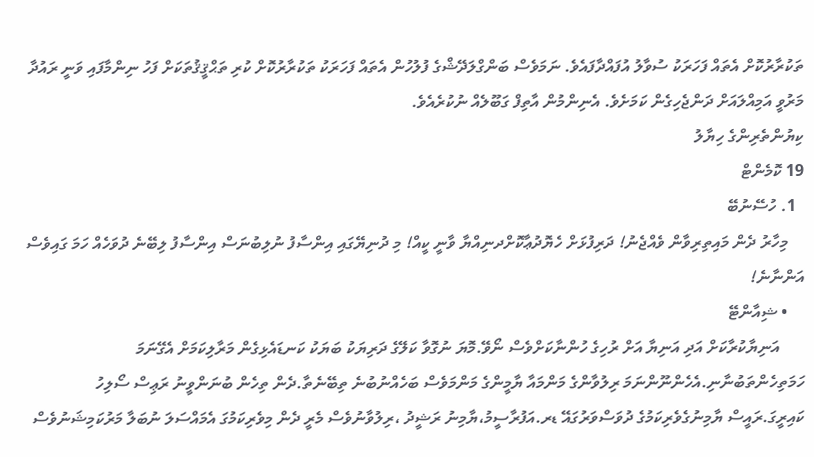ތަކުރާރުކޮށް އެތައް ފަހަރަކު ސުވާލު އުފައްދާފައެވެ. ނަމަވެސް ބަންގްލަދޭޝްގެ ފުލުހުން އެތައް ފަހަރަކު ތަކުރާރުކޮށް ކުރި ތަޙްޤީޤުތަކަށް ފަހު ނިންމާފައި ވަނީ ރައުދާ މަރުވީ އަމިއްލައަށް ދަންޖެހިގެން ކަމަށެވެ. އެނިންމުން އާތިފް ގަބޫލެއް ނުކުރެއެވެ.
ކިޔުންތެރިންގެ ހިޔާލު
19 ކޮމެންޓް
  1. ހުސޭނުބޭ
    މިހާރު ދެން މައިތިރިވާން ވެއްޖެނު! ދަރިފުޅަށް ހެޔޮދުޢާކޮށްދނިއްޔާ ވާނީ ކީއް! މި ދުނިޔޭގައި އިންސާފު ނުލިބުނަސް އިންސާފު ލިބޭނެ ދުވަހެއް ހަމަ ގައިވެސް އަންނާނެ!
    • ޝިއާންޓޭ
      އަނިޔާކުރާކަށް އަދި އަނިޔާ އަށް ރުހިގެ ހުންނާކަށްވެސް ނޯވޭ.މޮޔަ ނުގޮވާ ކަލޭގެ ދަރިޔަކު ބަޔަކު ކަނޑައެޅިގެން މަރާލިކަމަށް އެގޭނަމަ ހަމަތިހެންތަބުނާނި.އެހެންނޫންނަމަ ރިލުވާންގެ މަންމައާ ޔާމީންގެ މަންމަވެސް ބަހެއްނުބުނެ ތިބޭނެތާ.ދެން ތިހެން ބުނަންވީނު ރަޢިސް ސޯލިހު ކައިރީގަ.ރައީސް ޔާމިނުގެވެރިކަމުގެ ދުވަސްވަރުގައޭ ޑރ.އަފުރާސީމު،ޔާމިނު ރަޝީދު ،ރިލުވާނުވެސް މެރީ ދެން މިވެރިކަމުގަ އެމައްސަލަ ނުބަލާ މަރުކަމިޝަނުވެސް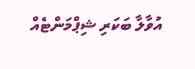އުވާލާ ބަކަރި ޝިޕްމަންޓެއް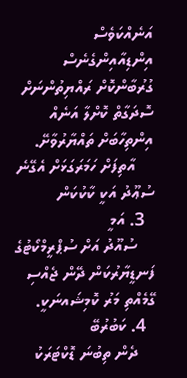އަނެއްކަވެސް އިންޑިއާއިންގެނެސް ގުރުބާންކޮށް ރައްޔިތުންނަށް ސޮދަގާތް ކޮށްލާ އަނެއް އިންތިހާބަށް ތައްޔާރުވާށޭ.
    އާތިފަށް ހަމަރަގަޅަށް އެގޭނެ ސުޢޫދު އަކީ ކާކުކަން
  3. އަމީ
    ސުއޫދު އަށް ސުޕްރީމްކޯޓުގެ ފަނޑީޔާރުކަން ދޭން ޖެއްސި ގޭމެއްތި މަރު ކޮމިޝައނަކީ.
  4. ކަބުރުބޭ
    ދެން ތިބުނަ ޑޮކްޓަރަކު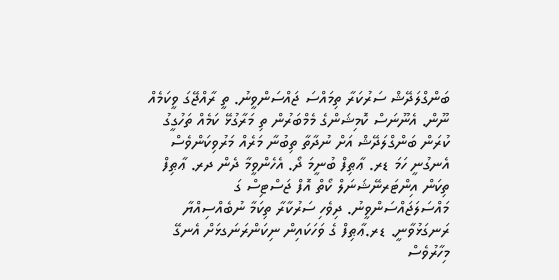ބަންގްލަދޭޝް ސަރުކަރާ ތިމައްސަ ޖައްސަންވީނު. ތީ ރާއްޖޭގަ ވީކަމެއް ނޫން. އެނޫނަސް ކޮމިޝަންގެ މެމްބަރުން ތި މަރާގުޅޭ ކަމެއް ތަހުގީގު ކުރަން ބަންގްލަދޭޝް އަށް ނުދާތާ ތިބުނާ މަރެއް މަރުވިކަންވެސް އެނގުނީ ހަމަ ޑރ. ޢާޠިފް ބުނީމަ ދޯ. އެހެންވީމާ ދެން ދރ. ޢާޠިފް ތިކަން އިންޓަރނޭޝަނަލް ކޯތް އޮފް ޖަސްޓިސް ގަ މައްސަލަޖައްސަންވީނު. ދިވެހި ސަރުކާރާ ތިކަމާ ނުބެއްސިއްޔާ ރަނގަޅުވާނީ. ޑރ.ޢާޠިފް ގެ ވަހަކައިން ނިކަންރަނަގޅަށް އެނގޭ މިހާރުވެސް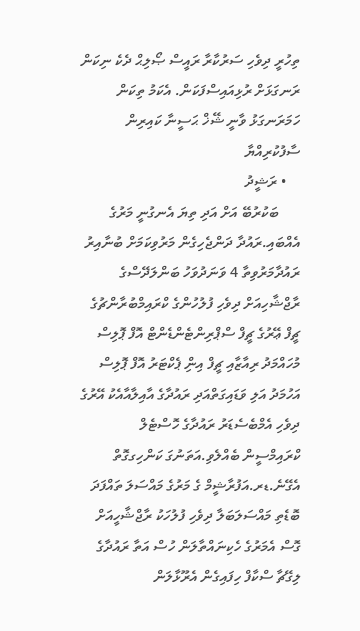ތިހުރީ ދިވެހި ސަރުކާރާ ރައީސް ޞޯލިޙް ދެކެ ނިކަން ރަނގަޅަށް ރުޅިއައިސްފަކަން. އެކަމު ތިކަން ހަމަރަނގަޅު ވާނީ ޝޭޚް ޙަސީނާ ކައިރިން ސާފުކުރިއްޔާ
    • ރަޝީދު
      ބަކުރުބޭ އަށް އަދި ތިޔަ އެނގުނީ މަރުގެ އެއްބައި.ރައުދާ ދަންޖެހިގެން މަރުވިކަމަށް ބުނާއިރު ރައުދާމަރުވިތާ 4 ވަނަދުވަހު ބަންލަދޭސްގެ ރާޖްޝާހިއަށް ދިވެހި ފުލުހުންގެ ކްރައިމްބުރާންޗުގެ ޗީފް ޢޭރުގެ ޗީފް ސްޕްރިންޓެންޑެންޓް އޮފް ޕޮލިސް މުހައްމަދު ރިއާޒާއި ޗީފް އިނިް ޕެކްޓަރު އޮފް ޕޮލިސް އަހުމަދު އަލި ވަޑައިގަތްއަދި ރައުދާގެ އާއިލާއާއެކު އޭރުގެ ދިވެހި އެމްބެސެޑަރު ރައުދާގެ ހޮސްޓެލް ކްރައިމްސީން ބެއްލެވި.އަތަނުގަ ކަންހިގގޮތް އެގޭނެ.ޑރ.އަފުރާޝީމް ގެ މަރުގެ މައްސަލަ ތައްފަދަ ބޮޑެތި މައްސަލަބަލާ ދިވެހި ފުލުހަކު ރާޖްޝާހީއަށް ގޮސް އެމަރުގެ ހެކިނައްތާލަން ހުސް އަތާ ރައުދާގެ ލިގޭޗާ ސްކާފް ހިފައިގެން އެރޫޅާލަން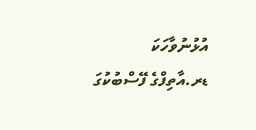އުޅުނުވާހަކަ ޑރ.އާތިފްގެ ފޭސްބުކުގަ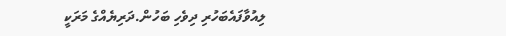ލިއުވާފައެބަހުރި ދިވެހި ބަހުން.ދަރިޔެއްގެ މަރަކީ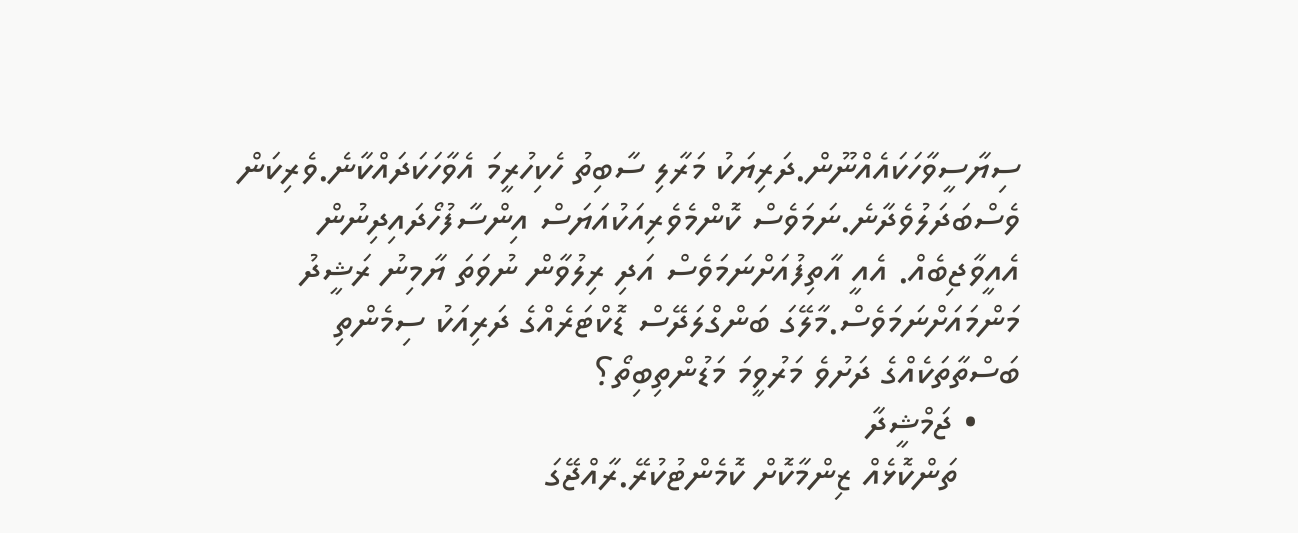ސިޔާސީވާހަކައެއްނޫން.ދަރިޔަކު މަރާލި ސާބިތު ހެކިހުރީމަ އެވާހަކަދައްކާނެ.ވެރިކަން ވެސްބަދަލުވެދާނެ.ނަމަވެސް ކޮންމެވެރިއަކުއަޔަސް އިންސާފުހޯދައިދިނުން އެއީވާޖިބެއް. އެއީ އާތިފުއަށްނަމަވެސް އަދި ރިލުވާން ނުވަތަ ޔާމިނު ރަޝީދު މަންމައަށްނަމަވެސް.މާލޭގަ ބަންގްލަދޭސް ޑޮކްޓަރެއްގެ ދަރިއަކު ސިމެންތި ބަސްތާތަކެއްގެ ދަށުވެ މަރުވީމަ މަޑުންތިބިތޯ؟
    • ޖަމްޝީދާ
      ތަންކޮޅެއް ޒިންމާކޮށް ކޮމެންޓުކުރޭ.ރާއްޖޭގަ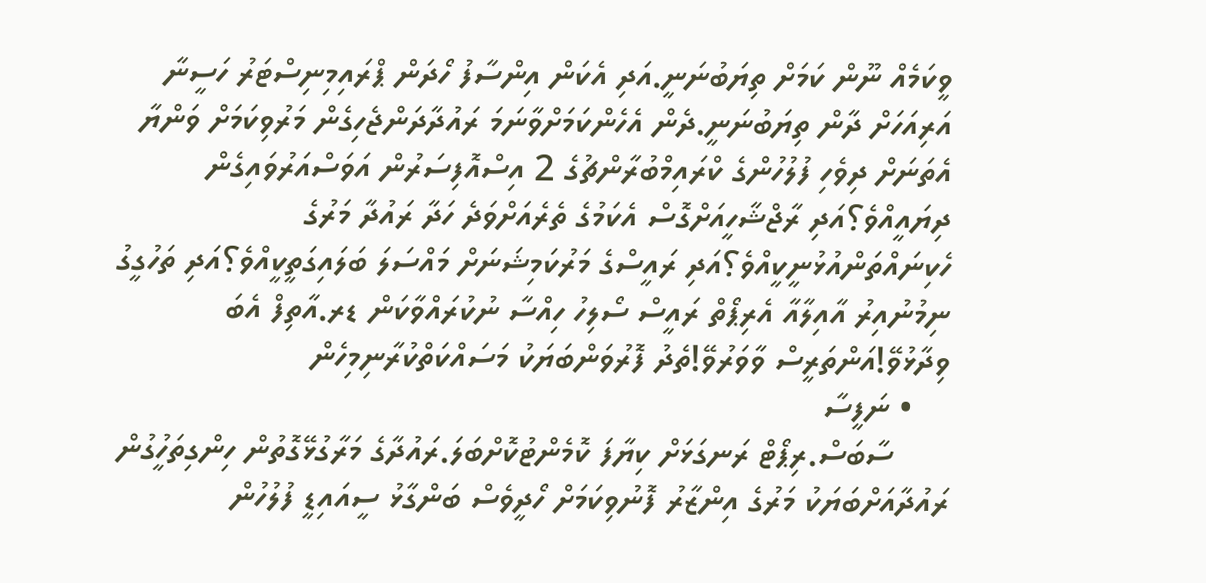ވީކަމެއް ނޫން ކަމަށް ތިޔަބުނަނީ.އަދި އެކަން އިންސާފު ހޯދަން ޕްރައިމިނިސްޓަރު ހަސީނާ އަރިއަހަށް ދާން ތިޔަބުނަނީ.ދެން އެހެންކަމަށްވާނަމަ ރައުދާދަންޖެހިގެން މަރުވިކަމަށް ވަންޔާ އެތަނަށް ދިވެހި ފުލުހުންގެ ކްރައިމްބުރާންޗުގެ 2 އިސްއޮފިސަރުން އަވަސްއަރުވައިގެން ދިޔައީއްވެ؟އަދި ރާޖްޝާހީއަށްގޮސް އެކަމުގެ ތެރެއަށްވަދެ ހަދާ ރައުދާ މަރުގެ ހެކިނައްތަންއުޅުނީކީއްވެ؟އަދި ރައީސްގެ މަރުކަމިޝަނަށް މައްސަލަ ބަލައިގަތީކީއްވެ؟އަދި ތަހުގީގު ނިމުނުއިރު އާއިލާއާ އެރިޕޯތް ރައީސް ސޯލިހު ހިއްސާ ނުކުރައްވާކަން ޑރ.އާތިފް އެބަ ވިދާޅުވޭ!އަންތަރީސް ވާވަރުވޭ!ތެދު ފޮރުވަންބަޔަކު މަސައްކަތްކުރާނިމިހެން
    • ނަފީސާ
      ސާބަސް.ރިޕޯޓް ރަނގަޅަށް ކިޔާފަ ކޮމެންޓުކޮށްބަލަ.ރައުދާގެ މަރާގުޅޭގޮތުން ހިންގިތަހުީގުން ރައުދާއަށްބަޔަކު މަރުގެ އިންޒާރު ފޮނުވިކަމަށް ހޯދީވެސް ބަންގާޅު ސީއައިޑީ ފުލުހުން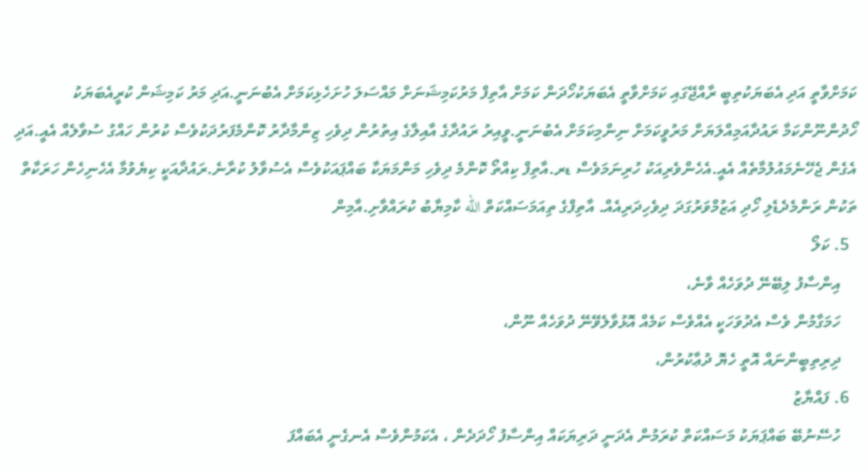ކަމަށްވާތީ އަދި އެބަޔަކުތިބީ ރާއްޖޭގައި ކަމަށްވާތީ އެބަޔަކުހޯދަން ކަމަށް އާތިފް މަރުކަމިޝަނަށް މައްސަލަ ހުށަހެޅިކަމަށް އެބުނަނީ.އަދި މަރު ކަމިޝަން ކުރީއެބަޔަކު ހޯދުންނޫންކަމާ ރައުދާއަމިއްލަޔަށް މަރުވީކަމަށް ނިންމިކަމަށް އެބުނަނީ.ވީއިރު ރައުދާގެ އާއިލާގެ އިތުރުން ދިވެހި ޒިންމާދާރު ކޮންމެފަރުދަކުވެސް ކުރުން ހައްގު ސުވާލެއް އެއީ.އަދި އެގެން ޖެހޭނެމައުލުމާތެއް އެއީ.އެހެންވެރިއަކު ހުރިނަމަވެސް ޑރ.އާތިފް ކިއްތޯ ކޮންމެ ދިވެހި މަންމަޔަކާ ބައްޕައަކުވެސް އެސުވާލު ކުރާނެ.ރައުދާއަކީ ކިޔެވުމާ އެހެނިހެން ހަރަކާތް ތަކުން ރަންމެދެޑެލި ހޯދި އަޒުމްވަރުގަދަ ދިވެހިދަރިއެއް. އާތިފްގެ ތިއަމަސައްކަތް الله ކާމިޔާބު ކުރައްވާށި.އާމިން
  5. ކަލޯ
    އިންސާފު ލިބޭނޭ ދުވަހެއް ވާނެ،
    ހަމަގާމުން ވެސް އެދުވަހަކީ އެއްވެސް ކަމެއް އޮޅުވާލެވޭނޭ ދުވަހެއް ނޫން،
    ދިރިތިބީންނައް އޮތީ ހެޔޮ ދުޢާކުރުން،
  6. ފައްޔާޒު
    ހުސޭނުބޭ ބައްޕަޔަކު މަސައްކަތް ކުރަމުން އެދަނީ ދަރިޔަކައް އިންސާފު ހޯދަދެން ، އެކަމުންވެސް އެނގެނީ އެބައްފަ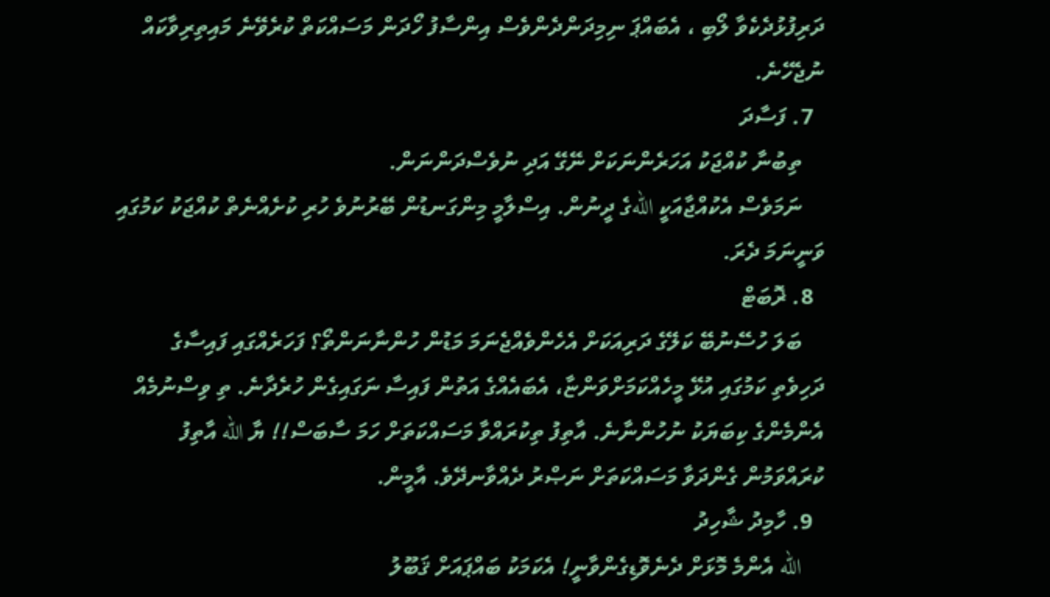ދަރިފުޅުދެކެވާ ލޯބި ، އެބައްޕަ ނިމިދަންދެންވެސް އިންސާފު ހޯދަން މަސައްކަތް ކުރެވޭނެ މައިތިރިވާކައް ނުޖެހޭނެ.
  7. ފަސާދަ
    ތިބުނާ ކުއްޖަކު އަހަރެންނަކަށް ނޭގޭ އަދި ނުވެސްދަންނަން.
    ނަމަވެސް އެކުއްޖާއަކީ اللهގެ ދީނުން. އިސްލާމީ މިންގަނޑުން ބޭރުނުވެ ހުރި ކުށެއްނެތް ކުއްޖަކު ކަމުގައި ވަނީނަމަ ދެރަ.
  8. ޜޮބަޓް
    ބަލަ ހުސޭނުބޭ ކަލޭގެ ދަރިއަކަށް އެހެންވެއްޖެނަމަ މަޑުން ހުންނާނަންތޯ؟ ފަހަރެއްގައި ފައިސާގެ ދަހިވެތި ކަމުގައި އުޅޭ މީހެއްކަމަށްވަންޏާ، އެބައެއްގެ އަތުން ފައިސާ ނަގައިގެން ހުރެދާނެ. ތި ވިސްނުމެއް އެންމެންގެ ކިބަޔަކު ނުހުންނާނެ. އާތިފު ތިކުރައްވާ މަސައްކަތަށް ހަމަ ސާބަސް!! ޔާ الله އާތިފު ކުރައްވަމުން ގެންދަވާ މަސައްކަތަށް ނަޞްރު ދެއްވާނދޭވެ. އާމީން.
  9. ހާމިދު ޝާހިދު
    الله އެންމެ މޮޅަށް ދެނެވޮޑިގެންވާނީ! އެކަމަކު ބައްޕައަށް ޤަބޫލު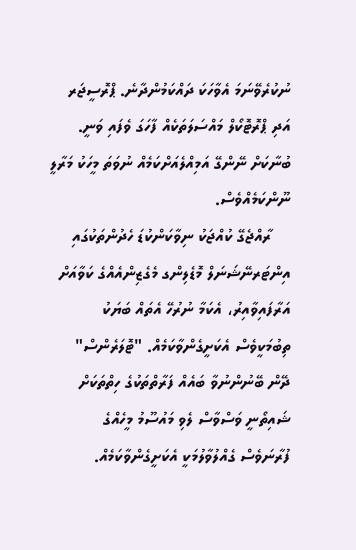ނުކުރެވޭނަމަ އެވާހަކަ ދައްކަމުންދާނެ. ޕްރޮސީޖަރ އަދި ޕްރޮޓޮކޯލް މައްސަލަތަކެއް ފާހަގަ ވެފައި ވަނީ. ބުނާކަށް ނޭންގޭ އަމިއްލެއަށްކަމެއް ނުވަތަ މީހަކު މަރާލީ ނޫންކަމެއްވެސް.
    ރާއްޖެގޭ ކުއްޖަކު ނިވާކަންކުޑަ ހެދުންތަކުގައި އިންޓަރނޭޝަނަލް މޮޑެލިންގ މެގެޒިންއެއްގެ ކަވާއަށް އަރާފައިވާއިރު، އެކަމާ ނުރުހޭ އެތައް ބަޔަކު ތިބުމަކީވެސް އެކަށީގެންވާކަމެއް. "ޓޮލަރެންސް" ދޭން ބޭނުންނުވާ ބައެއް ފަރާތްތަކުގެ ހިތްތަކަށް ޝައިތޯނީ ވަސްވާސް ލެވި މައުސޫމު މީހެއްގެ ފުރާނަވެސް ގެއްލުވާލުމަކީ އެކަށީގެންވާކަމެއް.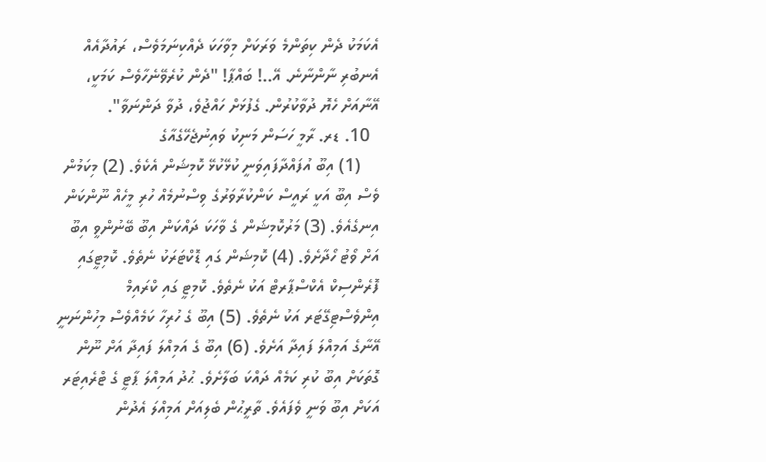އެކަމަކު ދެން ކިތަންމެ ވަރަކަށް މިވާހަކަ ދެއްކިނަމަވެސް، ރައުދާއެއް އެނބުރި ނާންނާނެ. އޭ..! ބައްޕާ! "ދެން ކުރެވޭނެހާވެސް ކަމަކީ، އޭނާއަށް ހެޔޮ ދުވާކުރުން. ގެފުޅަށް ހައްޖުވެ، ދުވާ ދަންނަވާ".
  10. ޑރ. ރާމީ ހަސަން މަނިކު ވައިނުޖެހޭގެއާގެ
    (1) އިބޫ އުފައްދާފައިވަނީ ކުޅޭކުޅޭ ކޮމިޝަން އެކެވެ. (2) މިކަމުން ވެސް އިބޫ އަކީ ރައީސް ކަންކުރާވަރުގެ ވިސްނުމެއް ހުރި މީހެއް ނޫންކަން އިނގެއެވެ. (3) މަރުކޮމިޝަން ގެ ވާހަކަ ދައްކަން އިބޫ ބޭނުންވީ އިބޫ އަށް ވޯޓު ހޯދާށެވެ. (4) ކޮމިޝަން ގައި ޑޮކްޓަރަކު ނެތެވެ. ކޮމިޓީގައި ފޮރެންސިކް އެކްސްޕާރޓް އަކު ނެތެވެ. ކޮމިޓީ ގައި ކްރައިމް އިންވެސްޓިގޭޓަރ އަކު ނެތެވެ. (5) އިބޫ ގެ ހުރިހާ ކަމެއްވެސް މިހުންނަނީ އޭނާގެ އަމިއްލަ ފައިދާ އަށެވެ. (6) އިބޫ ގެ އަމިއްލަ ފައިދާ އަށް ނޫން ގޮތަކަށް އިބޫ ކުރި ކަމެއް ދައްކަ ބަލާށެވެ. ޙުދު އަމިއްލަ ޕާޓީ ގެ ޓްރެއިޓަރ އަކަށް އިބޫ ވަނީ ވެފައެވެ. ތާރީޙުން ބެލިއަށް އަމިއްލަ އެދުން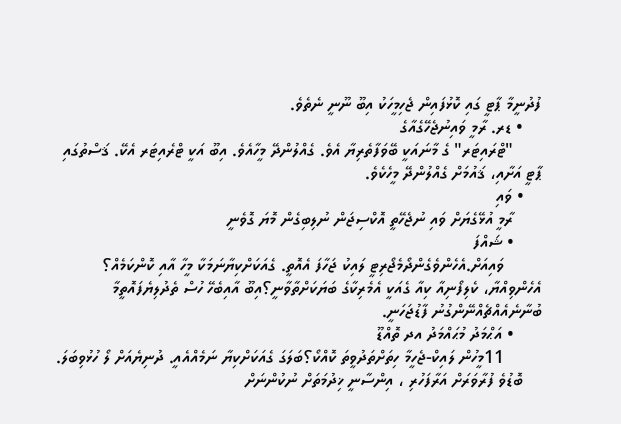ފުދުނީމާ ޕާޓީ ގައި ކޮޅުފައިން ޖެހިމީހަކު އިބޫ ނޫނީ ނެތެވެ.
    • ޑރ. ރާމީ ވައިނުޖެހޭގެއާގެ
      "ޓްރައިޓަރ" ގެ މާނައަކީ ބޭވަފާތެރިޔާ އެވެ. ގެއްލުންދޭ މީހާއެވެ. އިބޫ އަކީ ޓްރެއިޓަރ އެކޭ. ޤަސްތުގައި ޕާޓީ އަށާއި، ޤައުމަށް ގެއްލުންދޭ މީހެކެވެ.
    • ވައި
      ރާމީ އުޅޭގެޔަށް ވައި ނުޖެހޭތީ އޮކްސިޖަން ނުލިބިގެން މޮޔަ ގޮވެނީ
      • ޝައްފަ
        ވައިއަށް.އެހެންވެގެންދޯމެޖޯރިޓީ ލައިކު ޖަހާފަ އެއޮތީ. ގެއަކަށްކިޔާނަމަކާ މީހާ އާއި ކޮންކަމެއް؟ އެހެންވިއްޔާ، ކެލިފޯނިއާ ކިއާ ގެއަކީ އެމެރިކާގެ ބަޔަކަށްތާވާނީ؟އިބޫ އާއިބެހޭ ހުސް ތެދުލިޔެފައޮތީމާ ބުނާނެއެއްޗެއްނޭންގުނު ފާޑުޖަހަނީ.
      • އަޙްމަދު މުޙައްމަދު އދ ތޮއްޑޫ
        11މީހުން ލައިކް-ޖެހީމާ ހިތަށްތަދުވީތަ ކޮއްކޯ؟ބަލަގަ ގެއަކަށްކިޔާ ނަމެއްއެއީ. ދުނިޔެއަށް ލޯ ހުޅުވިބަލަ.
    ބޮޑުވެ ފުރާވަރަށް އަރާފަހުރި ، އިންސާނީ ޚިދުމަތަށް ނުކުންނަށް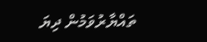ތައްޔާރުވަމުން ދިޔަ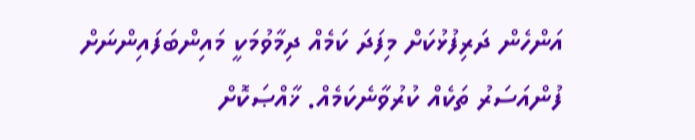އަންހެން ދަރިފުޅުކަށް މިފަދަ ކަމެއް ދިމާވުމަކީ މައިންބަފައިންނަށް ފުންއަސަރު ތަކެއް ކުރުވާނެކަމެއް. ޚާއްޞަކޮށް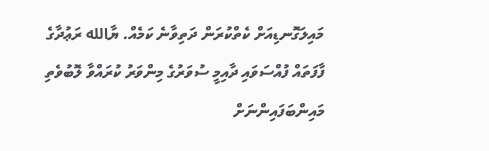މައިލަގޮނޑިއަށް ކެތްކުރަން ދަތިވާނެ ކަމެއް. ޔާالله ރަޢުދާގެ ފާފަތައް ފުއްސަވައި ދާއިމީ ސުވަރުގެ މިންވަރު ކުރައްވާ ލޮބުވެތި މައިންބަފައިންނަށް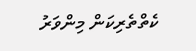ކެތްތެރިކަން މިންވަރު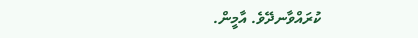ކުރައްވާނދޭވެ. އާމީން.